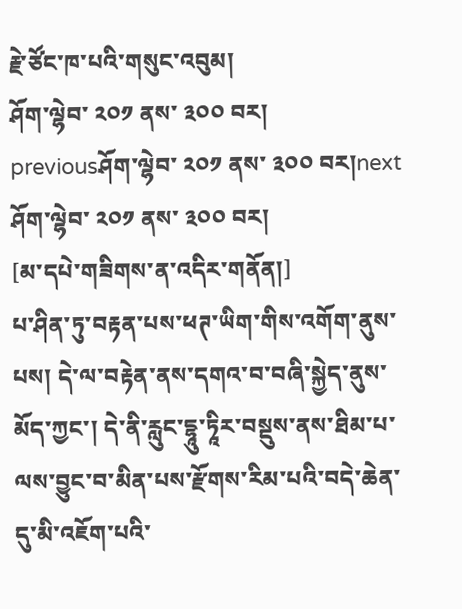རྗེ་ཙོང་ཁ་པའི་གསུང་འབུམ།
ཤོག་ལྷེབ་ ༢༠༡ ནས་ ༣༠༠ བར།
previousཤོག་ལྷེབ་ ༢༠༡ ནས་ ༣༠༠ བར།next
ཤོག་ལྷེབ་ ༢༠༡ ནས་ ༣༠༠ བར།
[མ་དཔེ་གཟིགས་ན་འདིར་གནོན།]
པ་ཤིན་ཏུ་བརྟན་པས་ཕཊ་ཡིག་གིས་འགོག་ནུས་པས། དེ་ལ་བརྟེན་ནས་དགའ་བ་བཞི་སྐྱེད་ནུས་མོད་ཀྱང་། དེ་ནི་རླུང་དྷཱུ་ཏཱིར་བསྡུས་ནས་ཐིམ་པ་ལས་བྱུང་བ་མིན་པས་རྫོགས་རིམ་པའི་བདེ་ཆེན་དུ་མི་འཇོག་པའི་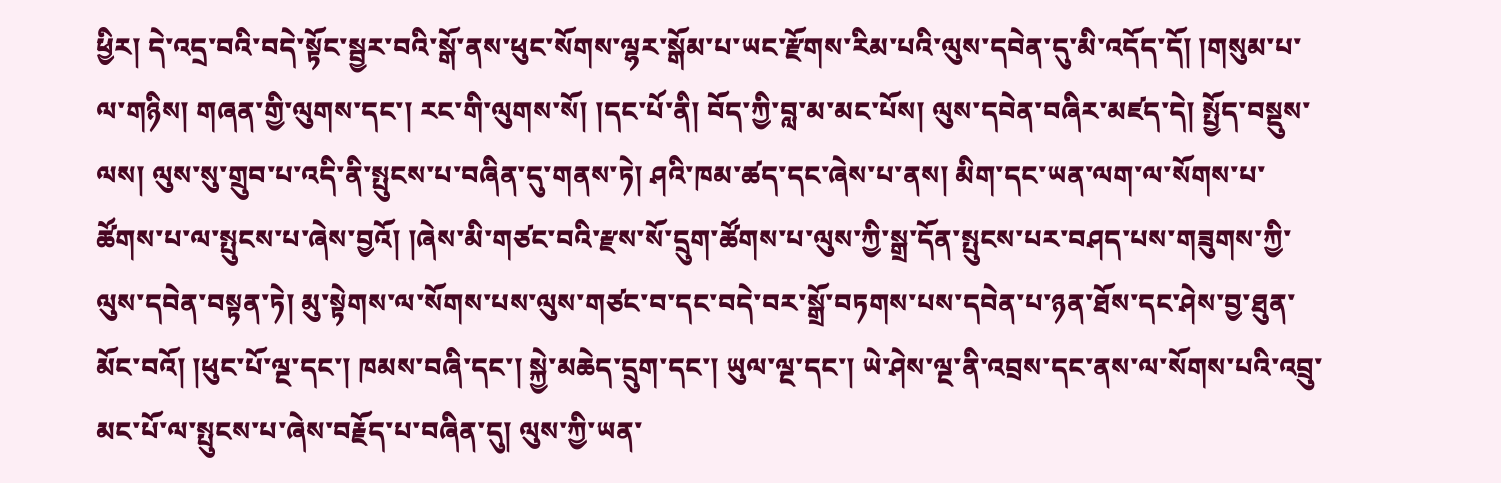ཕྱིར། དེ་འདྲ་བའི་བདེ་སྟོང་སྦྱར་བའི་སྒོ་ནས་ཕུང་སོགས་ལྷར་སྒོམ་པ་ཡང་རྫོགས་རིམ་པའི་ལུས་དབེན་དུ་མི་འདོད་དོ། །གསུམ་པ་ལ་གཉིས། གཞན་གྱི་ལུགས་དང་། རང་གི་ལུགས་སོ། །དང་པོ་ནི། བོད་ཀྱི་བླ་མ་མང་པོས། ལུས་དབེན་བཞིར་མཛད་དེ། སྤྱོད་བསྡུས་ལས། ལུས་སུ་གྲུབ་པ་འདི་ནི་སྤུངས་པ་བཞིན་དུ་གནས་ཏེ། ཤའི་ཁམ་ཚད་དང་ཞེས་པ་ནས། མིག་དང་ཡན་ལག་ལ་སོགས་པ་ཚོགས་པ་ལ་སྤུངས་པ་ཞེས་བྱའོ། །ཞེས་མི་གཙང་བའི་རྫས་སོ་དྲུག་ཚོགས་པ་ལུས་ཀྱི་སྒྲ་དོན་སྤུངས་པར་བཤད་པས་གཟུགས་ཀྱི་ལུས་དབེན་བསྟན་ཏེ། མུ་སྟེགས་ལ་སོགས་པས་ལུས་གཙང་བ་དང་བདེ་བར་སྒྲོ་བཏགས་པས་དབེན་པ་ཉན་ཐོས་དང་ཤེས་བྱ་ཐུན་མོང་བའོ། །ཕུང་པོ་ལྔ་དང་། ཁམས་བཞི་དང་། སྐྱེ་མཆེད་དྲུག་དང་། ཡུལ་ལྔ་དང་། ཡེ་ཤེས་ལྔ་ནི་འབྲས་དང་ནས་ལ་སོགས་པའི་འབྲུ་མང་པོ་ལ་སྤུངས་པ་ཞེས་བརྗོད་པ་བཞིན་དུ། ལུས་ཀྱི་ཡན་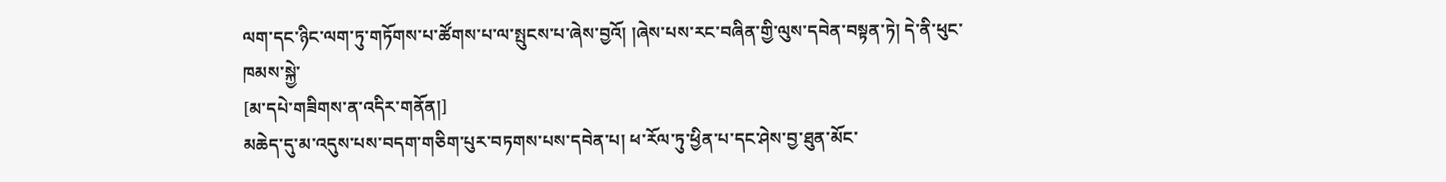ལག་དང་ཉིང་ལག་ཏུ་གཏོགས་པ་ཚོགས་པ་ལ་སྤུངས་པ་ཞེས་བྱའོ། །ཞེས་པས་རང་བཞིན་གྱི་ལུས་དབེན་བསྟན་ཏེ། དེ་ནི་ཕུང་ཁམས་སྐྱེ་
[མ་དཔེ་གཟིགས་ན་འདིར་གནོན།]
མཆེད་དུ་མ་འདུས་པས་བདག་གཅིག་པུར་བཏགས་པས་དབེན་པ། ཕ་རོལ་ཏུ་ཕྱིན་པ་དང་ཤེས་བྱ་ཐུན་མོང་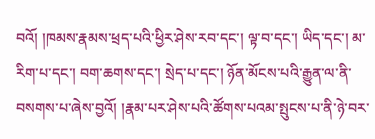བའོ། །ཁམས་རྣམས་ཕྲད་པའི་ཕྱིར་ཤེས་རབ་དང་། ལྟ་བ་དང་། ཡིད་དང་། མ་རིག་པ་དང་། བག་ཆགས་དང་། སྲེད་པ་དང་། ཉོན་མོངས་པའི་རྒྱུན་ལ་ནི་བསགས་པ་ཞེས་བྱའོ། །རྣམ་པར་ཤེས་པའི་ཚོགས་པའམ་སྤུངས་པ་ནི་ཉེ་བར་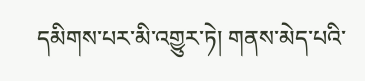དམིགས་པར་མི་འགྱུར་ཏེ། གནས་མེད་པའི་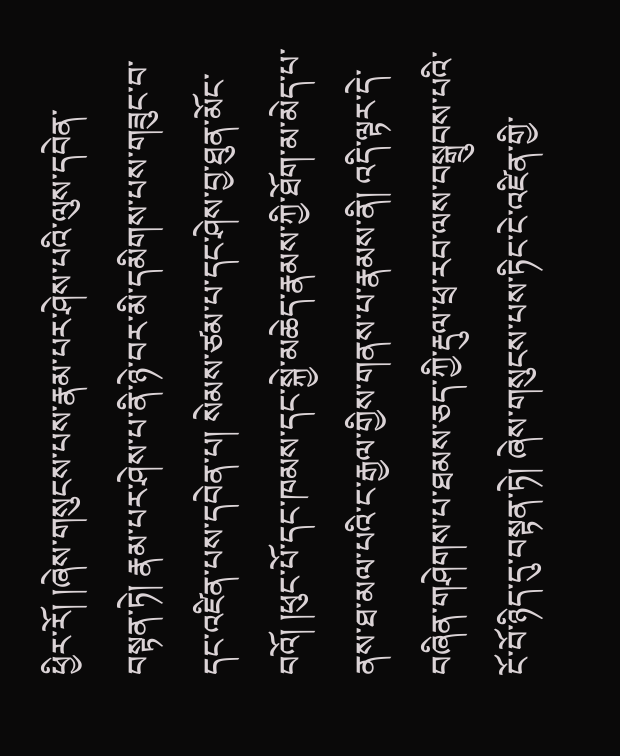ཕྱིར་རོ། །ཞེས་གསུངས་པས་རྣམ་པར་ཤེས་པའི་ལུས་དབེན་བསྟན་ཏེ། རྣམ་པར་ཤེས་པ་ནི་ཉེ་བར་མི་དམིགས་པས་གཟུང་བ་དང་འཛིན་པས་དབེན་པ། སེམས་ཙམ་པ་དང་ཤེས་བྱ་ཐུན་མོང་བའོ། །ཕུང་པོ་དང་ཁམས་དང་སྐྱེ་མཆེད་རྣམས་ཀྱི་ཐོག་མ་མེད་པ་ནས་ཐ་མལ་པའི་ང་རྒྱལ་གྱིས་གནས་པ་རྣམས་ནི། འདི་ལྟར་དེ་བཞིན་གཤེགས་པ་ཐམས་ཅད་ཀྱི་རྡུལ་ཕྲ་རབ་ལས་བསྒྲུབས་པའི་ངོ་བོ་ཉིད་དུ་བསྟན་ཏེ། ཞེས་གསུངས་པས་ཏིང་ངེ་འཛིན་གྱི་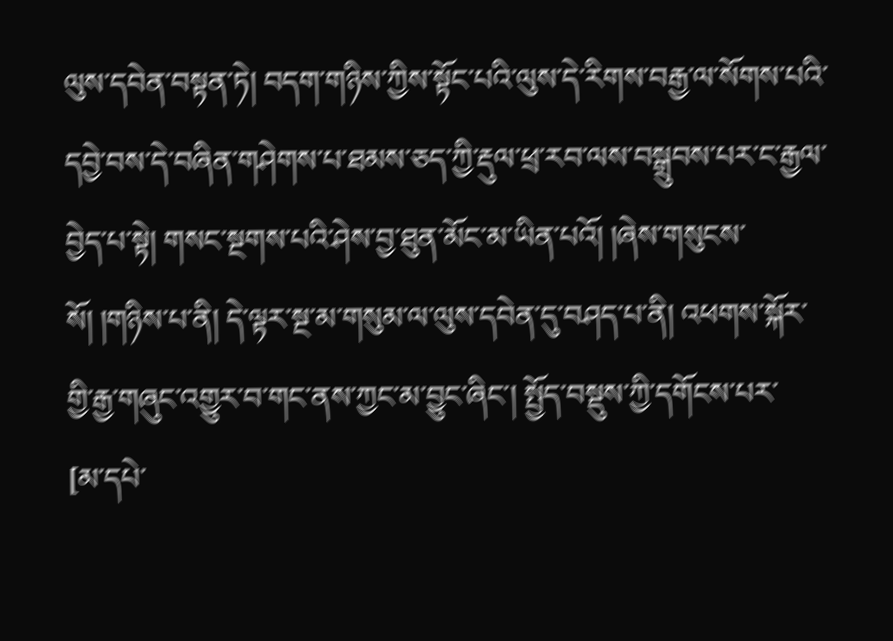ལུས་དབེན་བསྟན་ཏེ། བདག་གཉིས་ཀྱིས་སྟོང་པའི་ལུས་དེ་རིགས་བརྒྱ་ལ་སོགས་པའི་དབྱེ་བས་དེ་བཞིན་གཤེགས་པ་ཐམས་ཅད་ཀྱི་རྡུལ་ཕྲ་རབ་ལས་བསྒྲུབས་པར་ང་རྒྱལ་བྱེད་པ་སྟེ། གསང་སྔགས་པའི་ཤེས་བྱ་ཐུན་མོང་མ་ཡིན་པའོ། །ཞེས་གསུངས་སོ། །གཉིས་པ་ནི། དེ་ལྟར་སྔ་མ་གསུམ་ལ་ལུས་དབེན་དུ་བཤད་པ་ནི། འཕགས་སྐོར་གྱི་རྒྱ་གཞུང་འགྱུར་བ་གང་ནས་ཀྱང་མ་བྱུང་ཞིང་། སྤྱོད་བསྡུས་ཀྱི་དགོངས་པར་
[མ་དཔེ་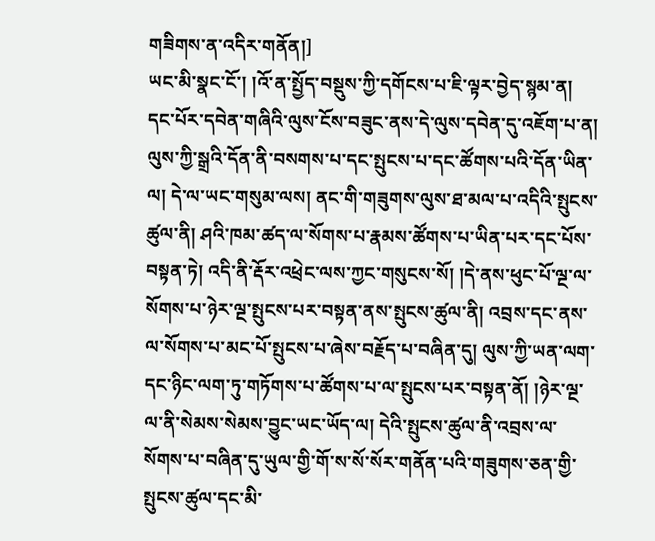གཟིགས་ན་འདིར་གནོན།]
ཡང་མི་སྣང་ངོ་། །འོ་ན་སྤྱོད་བསྡུས་ཀྱི་དགོངས་པ་ཇི་ལྟར་བྱེད་སྙམ་ན། དང་པོར་དབེན་གཞིའི་ལུས་ངོས་བཟུང་ནས་དེ་ལུས་དབེན་དུ་འཇོག་པ་ན། ལུས་ཀྱི་སྒྲའི་དོན་ནི་བསགས་པ་དང་སྤུངས་པ་དང་ཚོགས་པའི་དོན་ཡིན་ལ། དེ་ལ་ཡང་གསུམ་ལས། ནང་གི་གཟུགས་ལུས་ཐ་མལ་པ་འདིའི་སྤུངས་ཚུལ་ནི། ཤའི་ཁམ་ཚད་ལ་སོགས་པ་རྣམས་ཚོགས་པ་ཡིན་པར་དང་པོས་བསྟན་ཏེ། འདི་ནི་རྡོར་འཕྲེང་ལས་ཀྱང་གསུངས་སོ། །དེ་ནས་ཕུང་པོ་ལྔ་ལ་སོགས་པ་ཉེར་ལྔ་སྤུངས་པར་བསྟན་ནས་སྤུངས་ཚུལ་ནི། འབྲས་དང་ནས་ལ་སོགས་པ་མང་པོ་སྤུངས་པ་ཞེས་བརྗོད་པ་བཞིན་དུ། ལུས་ཀྱི་ཡན་ལག་དང་ཉིང་ལག་ཏུ་གཏོགས་པ་ཚོགས་པ་ལ་སྤུངས་པར་བསྟན་ནོ། །ཉེར་ལྔ་ལ་ནི་སེམས་སེམས་བྱུང་ཡང་ཡོད་ལ། དེའི་སྤུངས་ཚུལ་ནི་འབྲས་ལ་སོགས་པ་བཞིན་དུ་ཡུལ་གྱི་གོ་ས་སོ་སོར་གནོན་པའི་གཟུགས་ཅན་གྱི་སྤུངས་ཚུལ་དང་མི་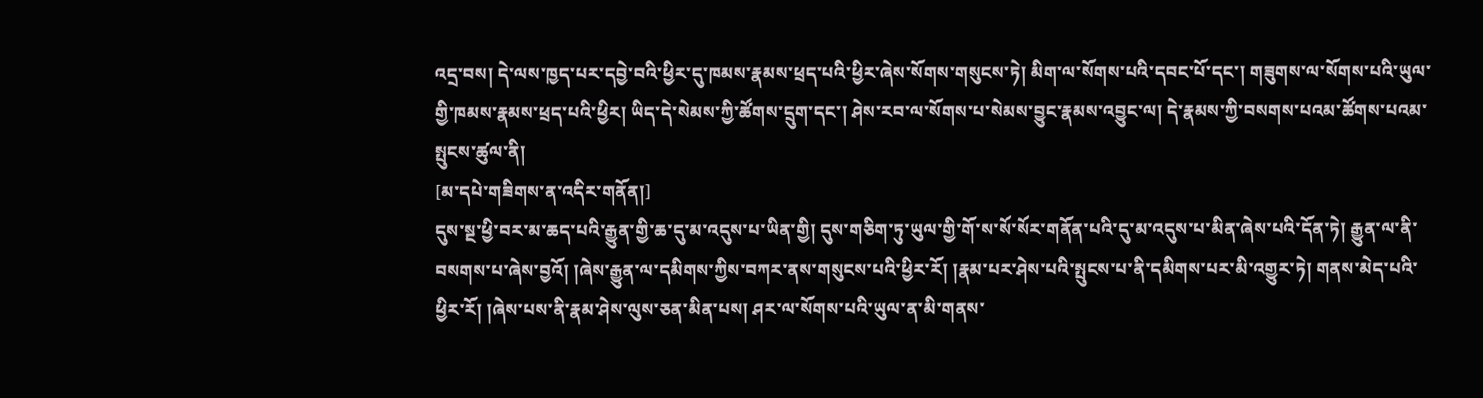འདྲ་བས། དེ་ལས་ཁྱད་པར་དབྱེ་བའི་ཕྱིར་དུ་ཁམས་རྣམས་ཕྲད་པའི་ཕྱིར་ཞེས་སོགས་གསུངས་ཏེ། མིག་ལ་སོགས་པའི་དབང་པོ་དང་། གཟུགས་ལ་སོགས་པའི་ཡུལ་གྱི་ཁམས་རྣམས་ཕྲད་པའི་ཕྱིར། ཡིད་དེ་སེམས་ཀྱི་ཚོགས་དྲུག་དང་། ཤེས་རབ་ལ་སོགས་པ་སེམས་བྱུང་རྣམས་འབྱུང་ལ། དེ་རྣམས་ཀྱི་བསགས་པའམ་ཚོགས་པའམ་སྤུངས་ཚུལ་ནི།
[མ་དཔེ་གཟིགས་ན་འདིར་གནོན།]
དུས་སྔ་ཕྱི་བར་མ་ཆད་པའི་རྒྱུན་གྱི་ཆ་དུ་མ་འདུས་པ་ཡིན་གྱི། དུས་གཅིག་ཏུ་ཡུལ་གྱི་གོ་ས་སོ་སོར་གནོན་པའི་དུ་མ་འདུས་པ་མིན་ཞེས་པའི་དོན་ཏེ། རྒྱུན་ལ་ནི་བསགས་པ་ཞེས་བྱའོ། །ཞེས་རྒྱུན་ལ་དམིགས་ཀྱིས་བཀར་ནས་གསུངས་པའི་ཕྱིར་རོ། །རྣམ་པར་ཤེས་པའི་སྤུངས་པ་ནི་དམིགས་པར་མི་འགྱུར་ཏེ། གནས་མེད་པའི་ཕྱིར་རོ། །ཞེས་པས་ནི་རྣམ་ཤེས་ལུས་ཅན་མིན་པས། ཤར་ལ་སོགས་པའི་ཡུལ་ན་མི་གནས་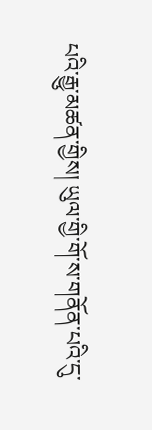པའི་རྒྱུ་མཚན་གྱིས། ཡུལ་གྱི་གོ་ས་གནོན་པའི་དུ་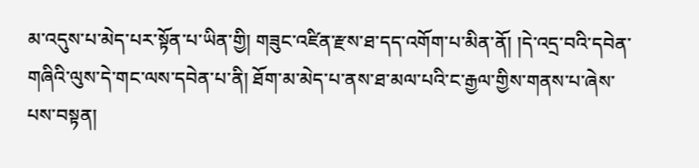མ་འདུས་པ་མེད་པར་སྟོན་པ་ཡིན་གྱི། གཟུང་འཛིན་རྫས་ཐ་དད་འགོག་པ་མིན་ནོ། །དེ་འདྲ་བའི་དབེན་གཞིའི་ལུས་དེ་གང་ལས་དབེན་པ་ནི། ཐོག་མ་མེད་པ་ནས་ཐ་མལ་པའི་ང་རྒྱལ་གྱིས་གནས་པ་ཞེས་པས་བསྟན།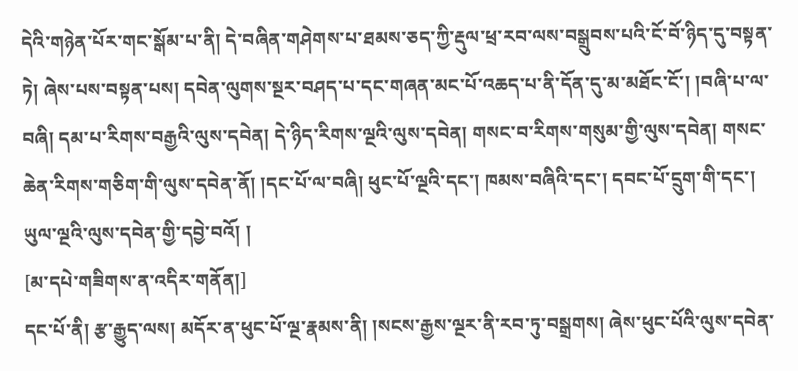དེའི་གཉེན་པོར་གང་སྒོམ་པ་ནི། དེ་བཞིན་གཤེགས་པ་ཐམས་ཅད་ཀྱི་རྡུལ་ཕྲ་རབ་ལས་བསྒྲུབས་པའི་ངོ་བོ་ཉིད་དུ་བསྟན་ཏེ། ཞེས་པས་བསྟན་པས། དབེན་ལུགས་སྔར་བཤད་པ་དང་གཞན་མང་པོ་འཆད་པ་ནི་དོན་དུ་མ་མཐོང་ངོ་། །བཞི་པ་ལ་བཞི། དམ་པ་རིགས་བརྒྱའི་ལུས་དབེན། དེ་ཉིད་རིགས་ལྔའི་ལུས་དབེན། གསང་བ་རིགས་གསུམ་གྱི་ལུས་དབེན། གསང་ཆེན་རིགས་གཅིག་གི་ལུས་དབེན་ནོ། །དང་པོ་ལ་བཞི། ཕུང་པོ་ལྔའི་དང་། ཁམས་བཞིའི་དང་། དབང་པོ་དྲུག་གི་དང་། ཡུལ་ལྔའི་ལུས་དབེན་གྱི་དབྱེ་བའོ། །
[མ་དཔེ་གཟིགས་ན་འདིར་གནོན།]
དང་པོ་ནི། རྩ་རྒྱུད་ལས། མདོར་ན་ཕུང་པོ་ལྔ་རྣམས་ནི། །སངས་རྒྱས་ལྔར་ནི་རབ་ཏུ་བསྒྲགས། ཞེས་ཕུང་པོའི་ལུས་དབེན་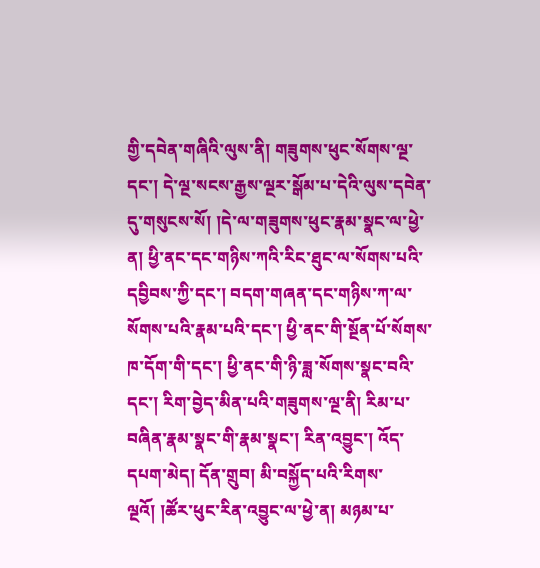གྱི་དབེན་གཞིའི་ལུས་ནི། གཟུགས་ཕུང་སོགས་ལྔ་དང་། དེ་ལྔ་སངས་རྒྱས་ལྔར་སྒོམ་པ་དེའི་ལུས་དབེན་དུ་གསུངས་སོ། །དེ་ལ་གཟུགས་ཕུང་རྣམ་སྣང་ལ་ཕྱེ་ན། ཕྱི་ནང་དང་གཉིས་ཀའི་རིང་ཐུང་ལ་སོགས་པའི་དབྱིབས་ཀྱི་དང་། བདག་གཞན་དང་གཉིས་ཀ་ལ་སོགས་པའི་རྣམ་པའི་དང་། ཕྱི་ནང་གི་སྔོན་པོ་སོགས་ཁ་དོག་གི་དང་། ཕྱི་ནང་གི་ཉི་ཟླ་སོགས་སྣང་བའི་དང་། རིག་བྱེད་མིན་པའི་གཟུགས་ལྔ་ནི། རིམ་པ་བཞིན་རྣམ་སྣང་གི་རྣམ་སྣང་། རིན་འབྱུང་། འོད་དཔག་མེད། དོན་གྲུབ། མི་བསྐྱོད་པའི་རིགས་ལྔའོ། །ཚོར་ཕུང་རིན་འབྱུང་ལ་ཕྱེ་ན། མཉམ་པ་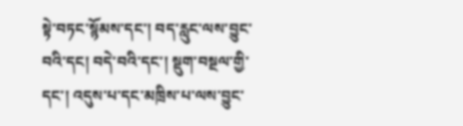སྟེ་བཏང་སྙོམས་དང་། བད་རླུང་ལས་བྱུང་བའི་དང། བདེ་བའི་དང་། སྡུག་བསྔལ་གྱི་དང་། འདུས་པ་དང་མཁྲིས་པ་ལས་བྱུང་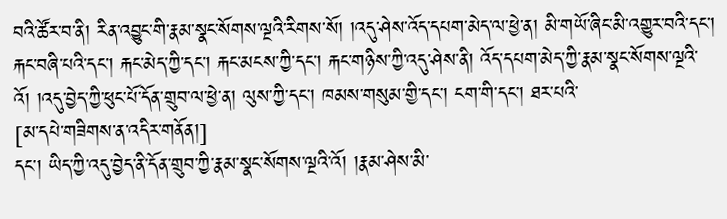བའི་ཚོར་བ་ནི། རིན་འབྱུང་གི་རྣམ་སྣང་སོགས་ལྔའི་རིགས་སོ། །འདུ་ཤེས་འོད་དཔག་མེད་ལ་ཕྱེ་ན། མི་གཡོ་ཞིང་མི་འགྱུར་བའི་དང་། རྐང་བཞི་པའི་དང་། རྐང་མེད་ཀྱི་དང་། རྐང་མངས་ཀྱི་དང་། རྐང་གཉིས་ཀྱི་འདུ་ཤེས་ནི། འོད་དཔག་མེད་ཀྱི་རྣམ་སྣང་སོགས་ལྔའི་འོ། །འདུ་བྱེད་ཀྱི་ཕུང་པོ་དོན་གྲུབ་ལ་ཕྱེ་ན། ལུས་ཀྱི་དང་། ཁམས་གསུམ་གྱི་དང་། ངག་གི་དང་། ཐར་པའི་
[མ་དཔེ་གཟིགས་ན་འདིར་གནོན།]
དང་། ཡིད་ཀྱི་འདུ་བྱེད་ནི་དོན་གྲུབ་ཀྱི་རྣམ་སྣང་སོགས་ལྔའི་འོ། །རྣམ་ཤེས་མི་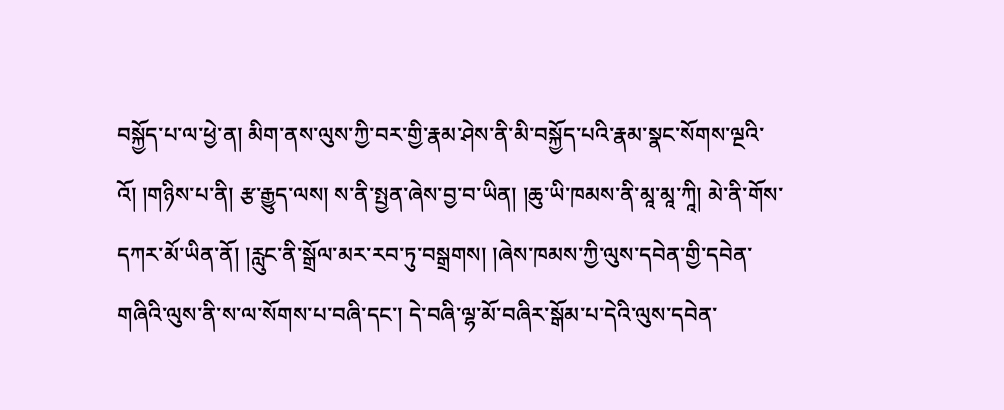བསྐྱོད་པ་ལ་ཕྱེ་ན། མིག་ནས་ལུས་ཀྱི་བར་གྱི་རྣམ་ཤེས་ནི་མི་བསྐྱོད་པའི་རྣམ་སྣང་སོགས་ལྔའི་འོ། །གཉིས་པ་ནི། རྩ་རྒྱུད་ལས། ས་ནི་སྤྱན་ཞེས་བྱ་བ་ཡིན། །ཆུ་ཡི་ཁམས་ནི་མཱ་མཱ་ཀཱི། མེ་ནི་གོས་དཀར་མོ་ཡིན་ནོ། །རླུང་ནི་སྒྲོལ་མར་རབ་ཏུ་བསྒྲགས། །ཞེས་ཁམས་ཀྱི་ལུས་དབེན་གྱི་དབེན་གཞིའི་ལུས་ནི་ས་ལ་སོགས་པ་བཞི་དང་། དེ་བཞི་ལྷ་མོ་བཞིར་སྒོམ་པ་དེའི་ལུས་དབེན་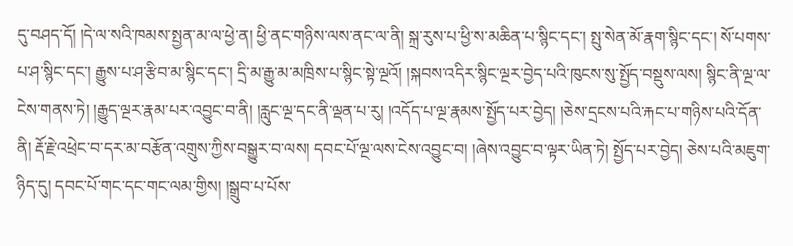དུ་བཤད་དོ། །དེ་ལ་སའི་ཁམས་སྤྱན་མ་ལ་ཕྱེ་ན། ཕྱི་ནང་གཉིས་ལས་ནང་ལ་ནི། སྐྲ་རུས་པ་ཕྱི་ས་མཆིན་པ་སྙིང་དང་། སྤུ་སེན་མོ་རྣག་སྙིང་དང་། སོ་པགས་པ་ཤ་སྙིང་དང་། རྒྱུས་པ་ཤ་རྩིབ་མ་སྙིང་དང་། དྲི་མ་རྒྱུ་མ་མཁྲིས་པ་སྙིང་སྟེ་ལྔའོ། །སྐབས་འདིར་སྙིང་ལྔར་བྱེད་པའི་ཁུངས་སུ་སྤྱོད་བསྡུས་ལས། སྙིང་ནི་ལྔ་ལ་ངེས་གནས་ཏེ། །རྒྱུད་ལྔར་རྣམ་པར་འབྱུང་བ་ནི། །རླུང་ལྔ་དང་ནི་ལྡན་པ་རུ། །འདོད་པ་ལྔ་རྣམས་སྤྱོད་པར་བྱེད། །ཅེས་དྲངས་པའི་རྐང་པ་གཉིས་པའི་དོན་ནི། རྡོ་རྗེ་འཕྲེང་བ་དར་མ་བརྩོན་འགྲུས་ཀྱིས་བསྒྱུར་བ་ལས། དབང་པོ་ལྔ་ལས་ངེས་འབྱུང་བ། །ཞེས་འབྱུང་བ་ལྟར་ཡིན་ཏེ། སྤྱོད་པར་བྱེད། ཅེས་པའི་མཇུག་ཉིད་དུ། དབང་པོ་གང་དང་གང་ལམ་གྱིས། །སྒྲུབ་པ་པོས་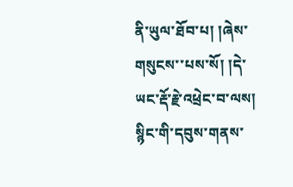ནི་ཡུལ་ཐོབ་པ། །ཞེས་གསུངས་་པས་སོ། །དེ་ཡང་རྡོ་རྗེ་འཕྲེང་བ་ལས། སྙིང་གི་དབུས་གནས་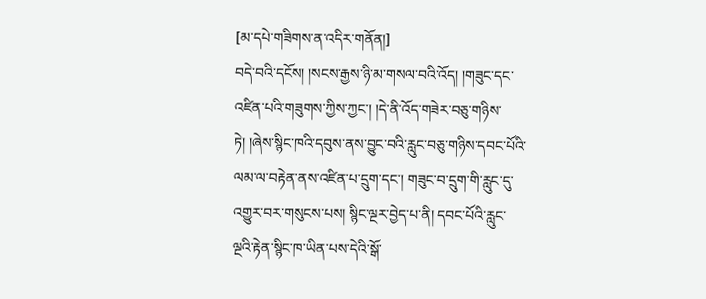[མ་དཔེ་གཟིགས་ན་འདིར་གནོན།]
བདེ་བའི་དངོས། །སངས་རྒྱས་ཉི་མ་གསལ་བའི་འོད། །གཟུང་དང་འཛིན་པའི་གཟུགས་ཀྱིས་ཀྱང་། །དེ་ནི་འོད་གཟེར་བཅུ་གཉིས་ཏེ། །ཞེས་སྙིང་ཁའི་དབུས་ནས་བྱུང་བའི་རླུང་བཅུ་གཉིས་དབང་པོའི་ལམ་ལ་བརྟེན་ནས་འཛིན་པ་དྲུག་དང་། གཟུང་བ་དྲུག་གི་རླུང་དུ་འགྱུར་བར་གསུངས་པས། སྙིང་ལྔར་བྱེད་པ་ནི། དབང་པོའི་རླུང་ལྔའི་རྟེན་སྙིང་ཁ་ཡིན་པས་དེའི་སྒོ་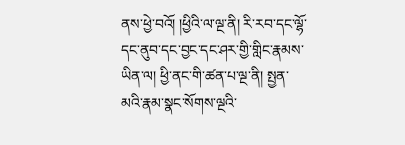ནས་ཕྱེ་བའོ། །ཕྱིའི་ལ་ལྔ་ནི། རི་རབ་དང་ལྷོ་དང་ནུབ་དང་བྱང་དང་ཤར་གྱི་གླིང་རྣམས་ཡིན་ལ། ཕྱི་ནང་གི་ཚན་པ་ལྔ་ནི། སྤྱན་མའི་རྣམ་སྣང་སོགས་ལྔའི་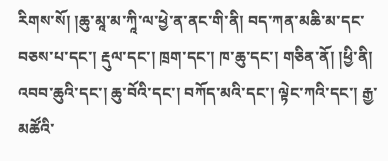རིགས་སོ། །ཆུ་མཱ་མ་ཀཱི་ལ་ཕྱེ་ན་ནང་གི་ནི། བད་ཀན་མཆི་མ་དང་བཅས་པ་དང་། རྡུལ་དང་། ཁྲག་དང་། ཁ་ཆུ་དང་། གཅིན་ནོ། །ཕྱི་ནི། འབབ་ཆུའི་དང་། ཆུ་བོའི་དང་། བཀོད་མའི་དང་། ལྟེང་ཀའི་དང་། རྒྱ་མཚོའི་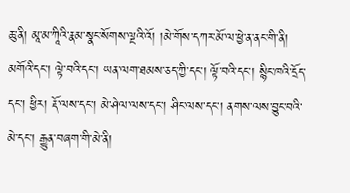ཆུ་ནི། མཱ་མ་ཀཱིའི་རྣམ་སྣང་སོགས་ལྔའི་འོ། །མེ་གོས་དཀར་མོ་ལ་ཕྱེ་ན་ནང་གི་ནི། མགོའི་དང་། ལྟེ་བའི་དང་། ཡན་ལག་ཐམས་ཅད་ཀྱི་དང་། ལྟོ་བའི་དང་། སྙིང་ཁའི་དྲོད་དང་། ཕྱིར། རྡོ་ལས་དང་། མེ་ཤེལ་ལས་དང་། ཤིང་ལས་དང་། ནགས་ལས་བྱུང་བའི་མེ་དང་། རྒྱུན་བཞག་གི་མེ་ནི།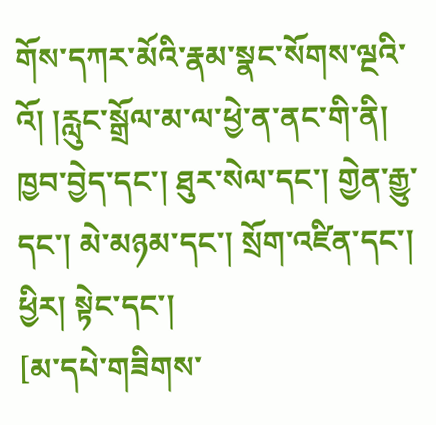གོས་དཀར་མོའི་རྣམ་སྣང་སོགས་ལྔའི་འོ། །རླུང་སྒྲོལ་མ་ལ་ཕྱེ་ན་ནང་གི་ནི། ཁྱབ་བྱེད་དང་། ཐུར་སེལ་དང་། གྱེན་རྒྱུ་དང་། མེ་མཉམ་དང་། སྲོག་འཛིན་དང་། ཕྱིར། སྟེང་དང་།
[མ་དཔེ་གཟིགས་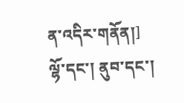ན་འདིར་གནོན།]
ལྷོ་དང་། ནུབ་དང་།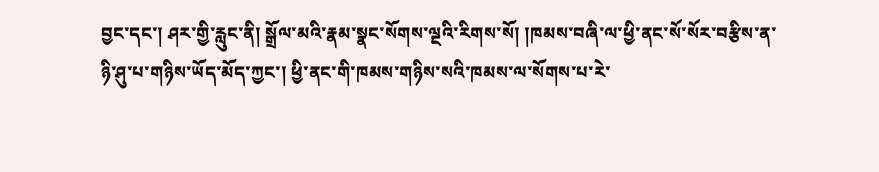བྱང་དང་། ཤར་གྱི་རླུང་ནི། སྒྲོལ་མའི་རྣམ་སྣང་སོགས་ལྔའི་རིགས་སོ། །ཁམས་བཞི་ལ་ཕྱི་ནང་སོ་སོར་བརྩིས་ན་ཉི་ཤུ་པ་གཉིས་ཡོད་མོད་ཀྱང་། ཕྱི་ནང་གི་ཁམས་གཉིས་སའི་ཁམས་ལ་སོགས་པ་རེ་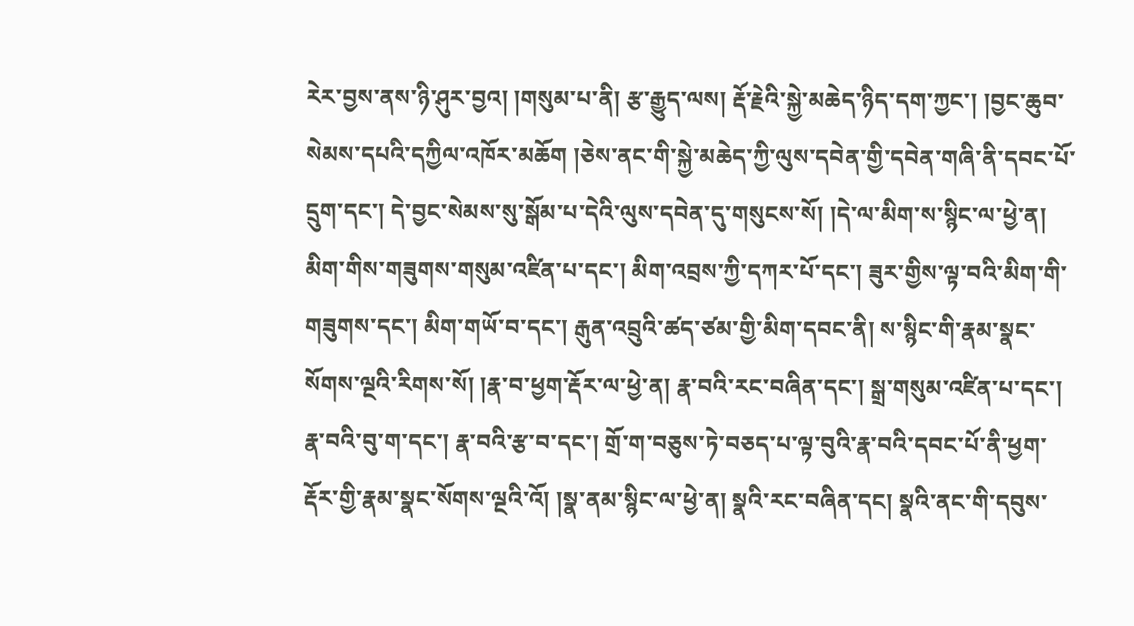རེར་བྱས་ནས་ཉི་ཤུར་བྱའ། །གསུམ་པ་ནི། རྩ་རྒྱུད་ལས། རྡོ་རྗེའི་སྐྱེ་མཆེད་ཉིད་དག་ཀྱང་། །བྱང་ཆུབ་སེམས་དཔའི་དཀྱིལ་འཁོར་མཆོག །ཅེས་ནང་གི་སྐྱེ་མཆེད་ཀྱི་ལུས་དབེན་གྱི་དབེན་གཞི་ནི་དབང་པོ་དྲུག་དང་། དེ་བྱང་སེམས་སུ་སྒོམ་པ་དེའི་ལུས་དབེན་དུ་གསུངས་སོ། །དེ་ལ་མིག་ས་སྙིང་ལ་ཕྱེ་ན། མིག་གིས་གཟུགས་གསུམ་འཛིན་པ་དང་། མིག་འབྲས་ཀྱི་དཀར་པོ་དང་། ཟུར་གྱིས་ལྟ་བའི་མིག་གི་གཟུགས་དང་། མིག་གཡོ་བ་དང་། རྒུན་འབྲུའི་ཚད་ཙམ་གྱི་མིག་དབང་ནི། ས་སྙིང་གི་རྣམ་སྣང་སོགས་ལྔའི་རིགས་སོ། །རྣ་བ་ཕྱག་རྡོར་ལ་ཕྱེ་ན། རྣ་བའི་རང་བཞིན་དང་། སྒྲ་གསུམ་འཛིན་པ་དང་། རྣ་བའི་བུ་ག་དང་། རྣ་བའི་རྩ་བ་དང་། གྲོ་ག་བཅུས་ཏེ་བཅད་པ་ལྟ་བུའི་རྣ་བའི་དབང་པོ་ནི་ཕྱག་རྡོར་གྱི་རྣམ་སྣང་སོགས་ལྔའི་འོ། །སྣ་ནམ་སྙིང་ལ་ཕྱེ་ན། སྣའི་རང་བཞིན་དང། སྣའི་ནང་གི་དབུས་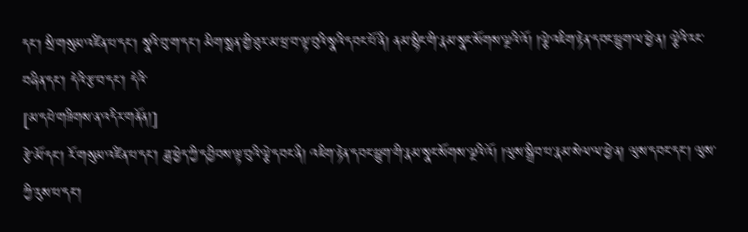དང། སྲི་གསུམ་འཛིན་པ་དང། སྣའི་བུ་ག་དང། མིག་སྨན་གྱི་ཐུར་མ་ཕྲ་བ་ལྟ་བུའི་སྣའི་དབང་པོ་ནི། ནམ་སྙིང་གི་རྣམ་སྣང་སོགས་ལྔའི་འོ། །ལྕེ་འཇིག་རྟེན་དབང་ཕྱུག་ལ་ཕྱེ་ན། ལྕེའི་རང་བཞིན་དང་། དེའི་རྩ་བ་དང་། དེའི་
[མ་དཔེ་གཟིགས་ན་འདིར་གནོན།]
རྩེ་མོ་དང་། རོ་གསུམ་འཛིན་པ་དང་། ཟླ་ཕྱེད་ཀྱི་དབྱིབས་ལྟ་བུའི་ལྕེ་དབང་ནི། འཇིག་རྟེན་དབང་ཕྱུག་གི་རྣམ་སྣང་སོགས་ལྔའི་འོ། །ལུས་སྒྲིབ་པ་རྣམ་སེལ་ལ་ཕྱེ་ན། ལུས་དབང་དང་། ལུས་ཀྱི་རུས་པ་དང་།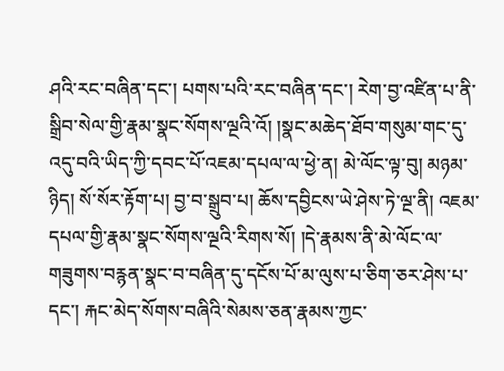ཤའི་རང་བཞིན་དང་། པགས་པའི་རང་བཞིན་དང་། རེག་བྱ་འཛིན་པ་ནི་སྒྲིབ་སེལ་གྱི་རྣམ་སྣང་སོགས་ལྔའི་འོ། །སྣང་མཆེད་ཐོབ་གསུམ་གང་དུ་འདུ་བའི་ཡིད་ཀྱི་དབང་པོ་འཇམ་དཔལ་ལ་ཕྱེ་ན། མེ་ལོང་ལྟ་བུ། མཉམ་ཉིད། སོ་སོར་རྟོག་པ། བྱ་བ་སྒྲུབ་པ། ཆོས་དབྱིངས་ཡེ་ཤེས་ཏེ་ལྔ་ནི། འཇམ་དཔལ་གྱི་རྣམ་སྣང་སོགས་ལྔའི་རིགས་སོ། །དེ་རྣམས་ནི་མེ་ལོང་ལ་གཟུགས་བརྙན་སྣང་བ་བཞིན་དུ་དངོས་པོ་མ་ལུས་པ་ཅིག་ཅར་ཤེས་པ་དང་། རྐང་མེད་སོགས་བཞིའི་སེམས་ཅན་རྣམས་ཀྱང་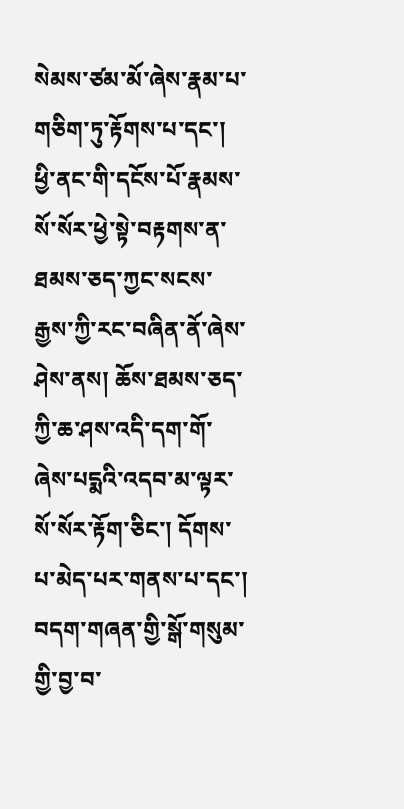སེམས་ཙམ་མོ་ཞེས་རྣམ་པ་གཅིག་ཏུ་རྟོགས་པ་དང་། ཕྱི་ནང་གི་དངོས་པོ་རྣམས་སོ་སོར་ཕྱེ་སྟེ་བརྟགས་ན་ཐམས་ཅད་ཀྱང་སངས་རྒྱས་ཀྱི་རང་བཞིན་ནོ་ཞེས་ཤེས་ནས། ཆོས་ཐམས་ཅད་ཀྱི་ཆ་ཤས་འདི་དག་གོ་ཞེས་པདྨའི་འདབ་མ་ལྟར་སོ་སོར་རྟོག་ཅིང་། དོགས་པ་མེད་པར་གནས་པ་དང་། བདག་གཞན་གྱི་སྒོ་གསུམ་གྱི་བྱ་བ་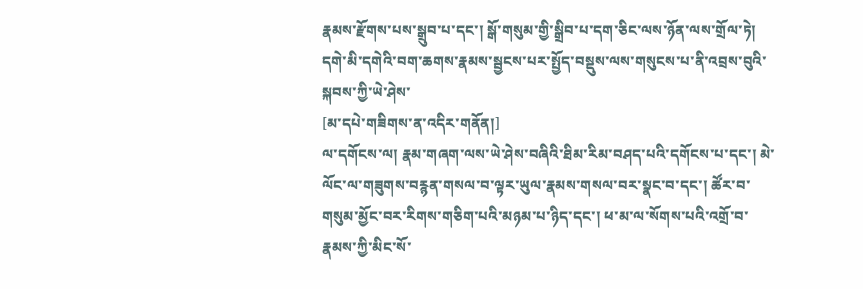རྣམས་རྫོགས་པས་སྒྲུབ་པ་དང་། སྒོ་གསུམ་གྱི་སྒྲིབ་པ་དག་ཅིང་ལས་ཉོན་ལས་གྲོལ་ཏེ། དགེ་མི་དགེའི་བག་ཆགས་རྣམས་སྦྱངས་པར་སྤྱོད་བསྡུས་ལས་གསུངས་པ་ནི་འབྲས་བུའི་སྐབས་ཀྱི་ཡེ་ཤེས་
[མ་དཔེ་གཟིགས་ན་འདིར་གནོན།]
ལ་དགོངས་ལ། རྣམ་གཞག་ལས་ཡེ་ཤེས་བཞིའི་ཐིམ་རིམ་བཤད་པའི་དགོངས་པ་དང་། མེ་ལོང་ལ་གཟུགས་བརྙན་གསལ་བ་ལྟར་ཡུལ་རྣམས་གསལ་བར་སྣང་བ་དང་། ཚོར་བ་གསུམ་མྱོང་བར་རིགས་གཅིག་པའི་མཉམ་པ་ཉིད་དང་། ཕ་མ་ལ་སོགས་པའི་འགྲོ་བ་རྣམས་ཀྱི་མིང་སོ་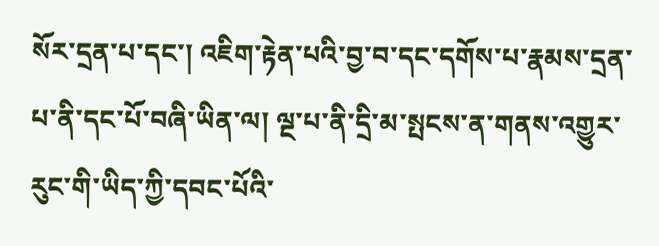སོར་དྲན་པ་དང་། འཇིག་རྟེན་པའི་བྱ་བ་དང་དགོས་པ་རྣམས་དྲན་པ་ནི་དང་པོ་བཞི་ཡིན་ལ། ལྔ་པ་ནི་དྲི་མ་སྤངས་ན་གནས་འགྱུར་རུང་གི་ཡིད་ཀྱི་དབང་པོའི་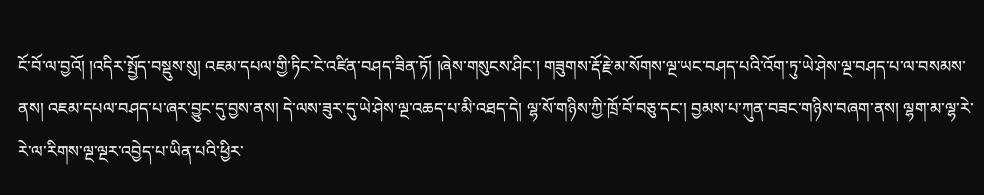ངོ་བོ་ལ་བྱའོ། །འདིར་སྤྱོད་བསྡུས་སུ། འཇམ་དཔལ་གྱི་ཏིང་ངེ་འཛིན་བཤད་ཟིན་ཏོ། །ཞེས་གསུངས་ཤིང་། གཟུགས་རྡོ་རྗེ་མ་སོགས་ལྔ་ཡང་བཤད་པའི་འོག་ཏུ་ཡེ་ཤེས་ལྔ་བཤད་པ་ལ་བསམས་ནས། འཇམ་དཔལ་བཤད་པ་ཞར་བྱུང་དུ་བྱས་ནས། དེ་ལས་ཟུར་དུ་ཡེ་ཤེས་ལྔ་འཆད་པ་མི་འཐད་དེ། ལྷ་སོ་གཉིས་ཀྱི་ཁྲོ་བོ་བཅུ་དང་། བྱམས་པ་ཀུན་བཟང་གཉིས་བཞག་ནས། ལྷག་མ་ལྷ་རེ་རེ་ལ་རིགས་ལྔ་ལྔར་འབྱེད་པ་ཡིན་པའི་ཕྱིར་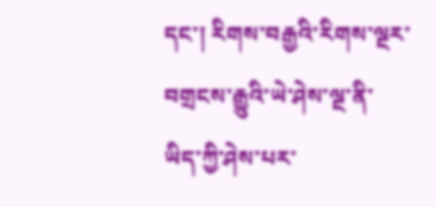དང་། རིགས་བརྒྱའི་རིགས་ལྔར་བགྲངས་རྒྱུའི་ཡེ་ཤེས་ལྔ་ནི་ཡིད་ཀྱི་ཤེས་པར་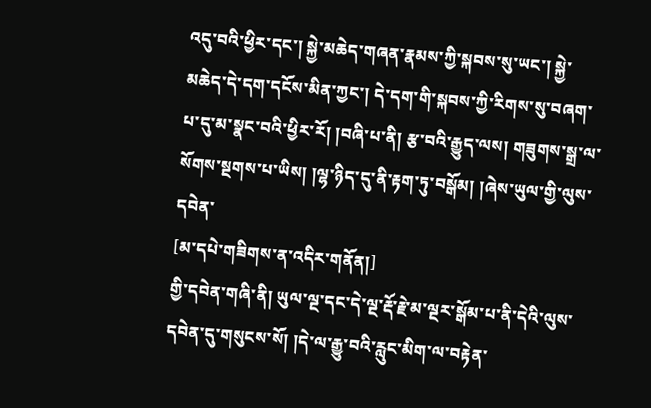འདུ་བའི་ཕྱིར་དང་། སྐྱེ་མཆེད་གཞན་རྣམས་ཀྱི་སྐབས་སུ་ཡང་། སྐྱེ་མཆེད་དེ་དག་དངོས་མིན་ཀྱང་། དེ་དག་གི་སྐབས་ཀྱི་རིགས་སུ་བཞག་པ་དུ་མ་སྣང་བའི་ཕྱིར་རོ། །བཞི་པ་ནི། རྩ་བའི་རྒྱུད་ལས། གཟུགས་སྒྲ་ལ་སོགས་སྔགས་པ་ཡིས། །ལྷ་ཉིད་དུ་ནི་རྟག་ཏུ་བསྒོམ། །ཞེས་ཡུལ་གྱི་ལུས་དབེན་
[མ་དཔེ་གཟིགས་ན་འདིར་གནོན།]
གྱི་དབེན་གཞི་ནི། ཡུལ་ལྔ་དང་དེ་ལྔ་རྡོ་རྗེ་མ་ལྔར་སྒོམ་པ་ནི་དེའི་ལུས་དབེན་དུ་གསུངས་སོ། །དེ་ལ་རྒྱུ་བའི་རླུང་མིག་ལ་བརྟེན་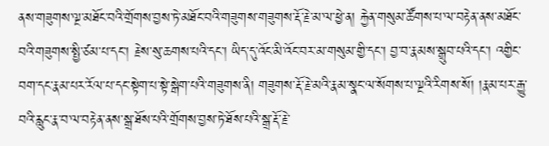ནས་གཟུགས་ལྔ་མཐོང་བའི་གྲོགས་བྱས་ཏེ་མཐོང་བའི་གཟུགས་གཟུགས་རྡོ་རྗེ་མ་ལ་ཕྱེ་ན། རྐྱེན་གསུམ་ཚོགས་པ་ལ་བརྟེན་ནས་མཐོང་བའི་གཟུགས་སྤྱི་ཙམ་པ་དང་། རྗེས་སུ་ཆགས་པའི་དང་། ཡིད་དུ་འོང་མི་འོང་བར་མ་གསུམ་གྱི་དང་། བྱ་བ་རྣམས་སྒྲུབ་པའི་དང་། འགྱིང་བག་དང་རྣམ་པར་རོལ་པ་དང་སྟེག་པ་སྟེ་སྒེག་པའི་གཟུགས་ནི། གཟུགས་རྡོ་རྗེ་མའི་རྣམ་སྣང་ལ་སོགས་པ་ལྔའི་རིགས་སོ། །རྣམ་པར་རྒྱུ་བའི་རླུང་རྣ་བ་ལ་བརྟེན་ནས་སྒྲ་ཐོས་པའི་གྲོགས་བྱས་ཏེ་ཐོས་པའི་སྒྲ་རྡོ་རྗེ་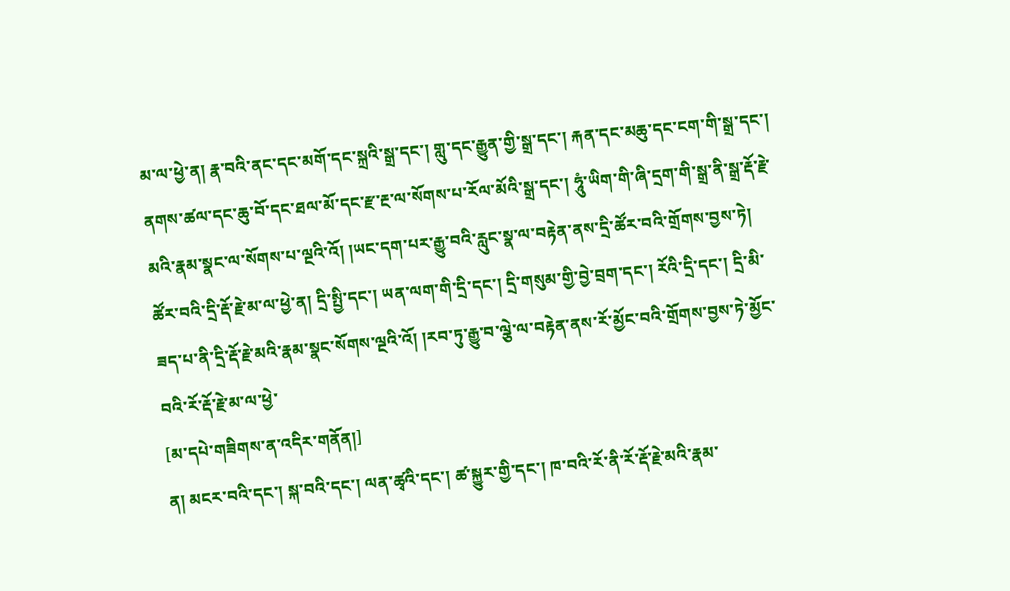མ་ལ་ཕྱེ་ན། རྣ་བའི་ནང་དང་མགོ་དང་སྐྲའི་སྒྲ་དང་། གླུ་དང་རྒྱུན་གྱི་སྒྲ་དང་། རྐན་དང་མཆུ་དང་ངག་གི་སྒྲ་དང་། ནགས་ཚལ་དང་ཆུ་བོ་དང་ཐལ་མོ་དང་རྫ་རྔ་ལ་སོགས་པ་རོལ་མོའི་སྒྲ་དང་། ཧཱུཾ་ཡིག་གི་ཞི་དྲག་གི་སྒྲ་ནི་སྒྲ་རྡོ་རྗེ་མའི་རྣམ་སྣང་ལ་སོགས་པ་ལྔའི་འོ། །ཡང་དག་པར་རྒྱུ་བའི་རླུང་སྣ་ལ་བརྟེན་ནས་དྲི་ཚོར་བའི་གྲོགས་བྱས་ཏེ། ཚོར་བའི་དྲི་རྡོ་རྗེ་མ་ལ་ཕྱེ་ན། དྲི་སྤྱི་དང་། ཡན་ལག་གི་དྲི་དང་། དྲི་གསུམ་གྱི་བྱེ་བྲག་དང་། རོའི་དྲི་དང་། དྲི་མི་ཟད་པ་ནི་དྲི་རྡོ་རྗེ་མའི་རྣམ་སྣང་སོགས་ལྔའི་འོ། །རབ་ཏུ་རྒྱུ་བ་ལྕེ་ལ་བརྟེན་ནས་རོ་མྱོང་བའི་གྲོགས་བྱས་ཏེ་མྱོང་བའི་རོ་རྡོ་རྗེ་མ་ལ་ཕྱེ་
[མ་དཔེ་གཟིགས་ན་འདིར་གནོན།]
ན། མངར་བའི་དང་། སྐ་བའི་དང་། ལན་ཚྭའི་དང་། ཚ་སྐྱུར་གྱི་དང་། ཁ་བའི་རོ་ནི་རོ་རྡོ་རྗེ་མའི་རྣམ་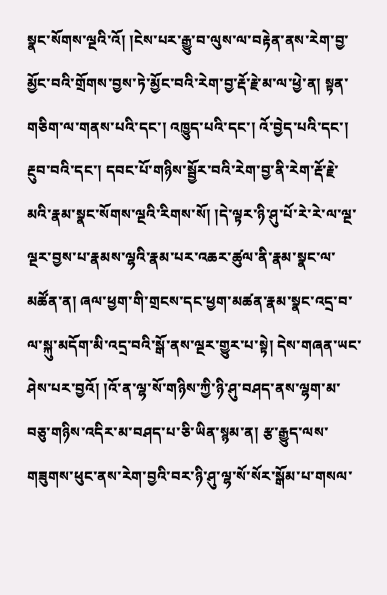སྣང་སོགས་ལྔའི་འོ། །ངེས་པར་རྒྱུ་བ་ལུས་ལ་བརྟེན་ནས་རེག་བྱ་མྱོང་བའི་གྲོགས་བྱས་ཏེ་མྱོང་བའི་རེག་བྱ་རྡོ་རྗེ་མ་ལ་ཕྱེ་ན། སྟན་གཅིག་ལ་གནས་པའི་དང་། འཁྱུད་པའི་དང་། འོ་བྱེད་པའི་དང་། རྔུབ་བའི་དང་། དབང་པོ་གཉིས་སྦྱོར་བའི་རེག་བྱ་ནི་རེག་རྡོ་རྗེ་མའི་རྣམ་སྣང་སོགས་ལྔའི་རིགས་སོ། །དེ་ལྟར་ཉི་ཤུ་པོ་རེ་རེ་ལ་ལྔ་ལྔར་བྱས་པ་རྣམས་ལྷའི་རྣམ་པར་འཆར་ཚུལ་ནི་རྣམ་སྣང་ལ་མཚོན་ན། ཞལ་ཕྱག་གི་གྲངས་དང་ཕྱག་མཚན་རྣམ་སྣང་འདྲ་བ་ལ་སྐུ་མདོག་མི་འདྲ་བའི་སྒོ་ནས་ལྔར་གྱུར་པ་སྟེ། དེས་གཞན་ཡང་ཤེས་པར་བྱའོ། །འོ་ན་ལྷ་སོ་གཉིས་ཀྱི་ཉི་ཤུ་བཤད་ནས་ལྷག་མ་བཅུ་གཉིས་འདིར་མ་བཤད་པ་ཅི་ཡིན་སྙམ་ན། རྩ་རྒྱུད་ལས་གཟུགས་ཕུང་ནས་རེག་བྱའི་བར་ཉི་ཤུ་ལྷ་སོ་སོར་སྒོམ་པ་གསལ་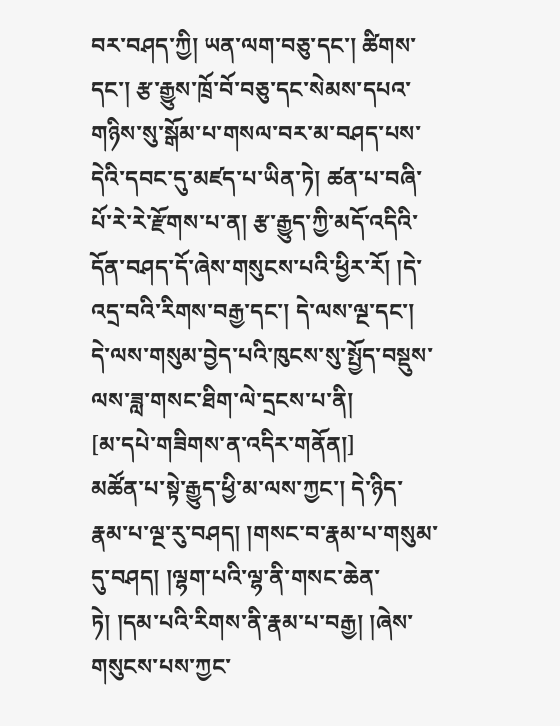བར་བཤད་ཀྱི། ཡན་ལག་བཅུ་དང་། ཚིགས་དང་། རྩ་རྒྱུས་ཁྲོ་བོ་བཅུ་དང་སེམས་དཔའ་གཉིས་སུ་སྒོམ་པ་གསལ་བར་མ་བཤད་པས་དེའི་དབང་དུ་མཛད་པ་ཡིན་ཏེ། ཚན་པ་བཞི་པོ་རེ་རེ་རྫོགས་པ་ན། རྩ་རྒྱུད་ཀྱི་མདོ་འདིའི་དོན་བཤད་དོ་ཞེས་གསུངས་པའི་ཕྱིར་རོ། །དེ་འདྲ་བའི་རིགས་བརྒྱ་དང་། དེ་ལས་ལྔ་དང་། དེ་ལས་གསུམ་བྱེད་པའི་ཁུངས་སུ་སྤྱོད་བསྡུས་ལས་ཟླ་གསང་ཐིག་ལེ་དྲངས་པ་ནི།
[མ་དཔེ་གཟིགས་ན་འདིར་གནོན།]
མཚོན་པ་སྟེ་རྒྱུད་ཕྱི་མ་ལས་ཀྱང་། དེ་ཉིད་རྣམ་པ་ལྔ་རུ་བཤད། །གསང་བ་རྣམ་པ་གསུམ་དུ་བཤད། །ལྷག་པའི་ལྷ་ནི་གསང་ཆེན་ཏེ། །དམ་པའི་རིགས་ནི་རྣམ་པ་བརྒྱ། །ཞེས་གསུངས་པས་ཀྱང་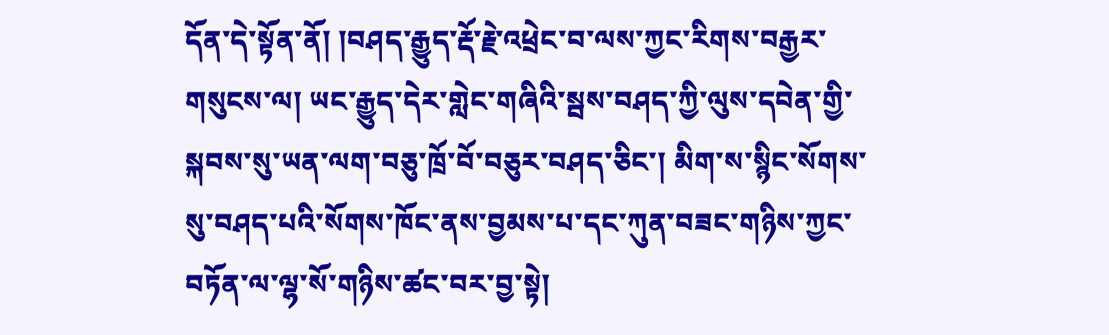དོན་དེ་སྟོན་ནོ། །བཤད་རྒྱུད་རྡོ་རྗེ་འཕྲེང་བ་ལས་ཀྱང་རིགས་བརྒྱར་གསུངས་ལ། ཡང་རྒྱུད་དེར་གླེང་གཞིའི་སྦས་བཤད་ཀྱི་ལུས་དབེན་གྱི་སྐབས་སུ་ཡན་ལག་བཅུ་ཁྲོ་བོ་བཅུར་བཤད་ཅིང་། མིག་ས་སྙིང་སོགས་སུ་བཤད་པའི་སོགས་ཁོང་ནས་བྱམས་པ་དང་ཀུན་བཟང་གཉིས་ཀྱང་བཏོན་ལ་ལྷ་སོ་གཉིས་ཚང་བར་བྱ་སྟེ།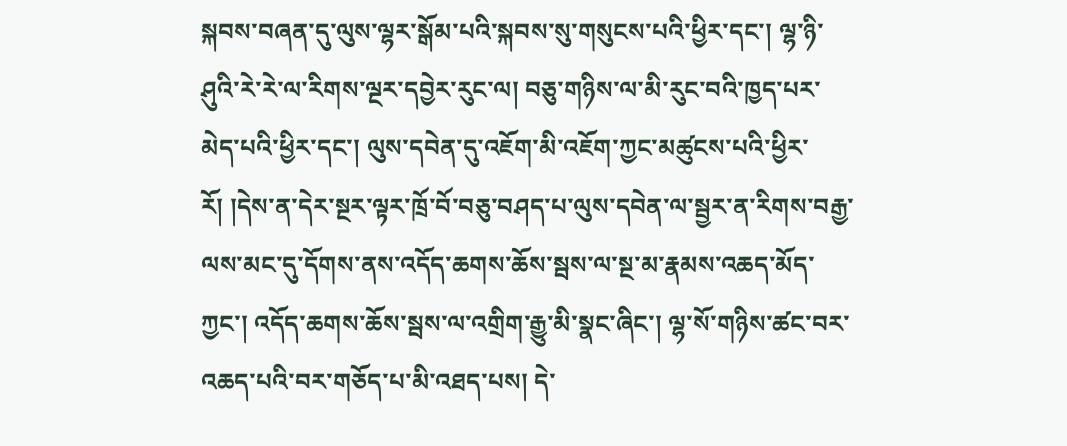སྐབས་བཞན་དུ་ལུས་ལྷར་སྒོམ་པའི་སྐབས་སུ་གསུངས་པའི་ཕྱིར་དང་། ལྷ་ཉི་ཤུའི་རེ་རེ་ལ་རིགས་ལྔར་དབྱེར་རུང་ལ། བཅུ་གཉིས་ལ་མི་རུང་བའི་ཁྱད་པར་མེད་པའི་ཕྱིར་དང་། ལུས་དབེན་དུ་འཇོག་མི་འཇོག་ཀྱང་མཚུངས་པའི་ཕྱིར་རོ། །དེས་ན་དེར་སྔར་ལྟར་ཁྲོ་བོ་བཅུ་བཤད་པ་ལུས་དབེན་ལ་སྦྱར་ན་རིགས་བརྒྱ་ལས་མང་དུ་དོགས་ནས་འདོད་ཆགས་ཆོས་སྦས་ལ་སྔ་མ་རྣམས་འཆད་མོད་ཀྱང་། འདོད་ཆགས་ཆོས་སྦས་ལ་འགྲིག་རྒྱུ་མི་སྣང་ཞིང་། ལྷ་སོ་གཉིས་ཚང་བར་འཆད་པའི་བར་གཅོད་པ་མི་འཐད་པས། དེ་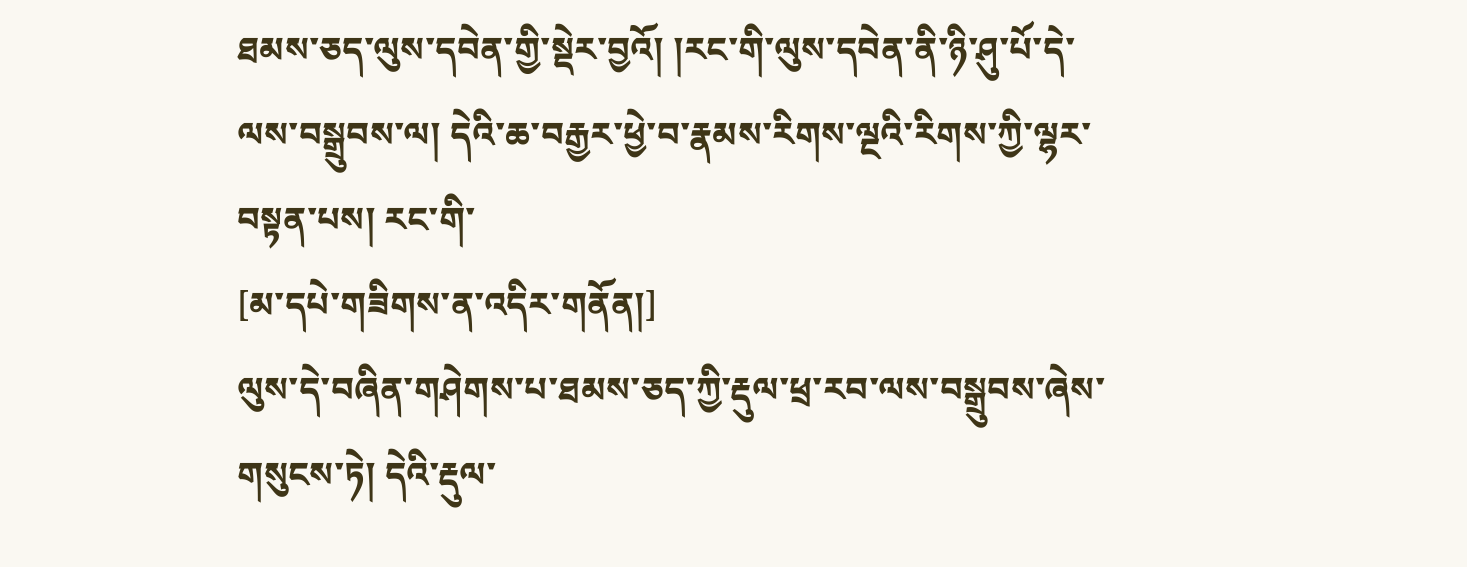ཐམས་ཅད་ལུས་དབེན་གྱི་སྡེར་བྱའོ། །རང་གི་ལུས་དབེན་ནི་ཉི་ཤུ་པོ་དེ་ལས་བསྒྲུབས་ལ། དེའི་ཆ་བརྒྱར་ཕྱེ་བ་རྣམས་རིགས་ལྔའི་རིགས་ཀྱི་ལྷར་བསྟན་པས། རང་གི་
[མ་དཔེ་གཟིགས་ན་འདིར་གནོན།]
ལུས་དེ་བཞིན་གཤེགས་པ་ཐམས་ཅད་ཀྱི་རྡུལ་ཕྲ་རབ་ལས་བསྒྲུབས་ཞེས་གསུངས་ཏེ། དེའི་རྡུལ་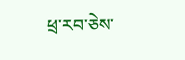ཕྲ་རབ་ཅེས་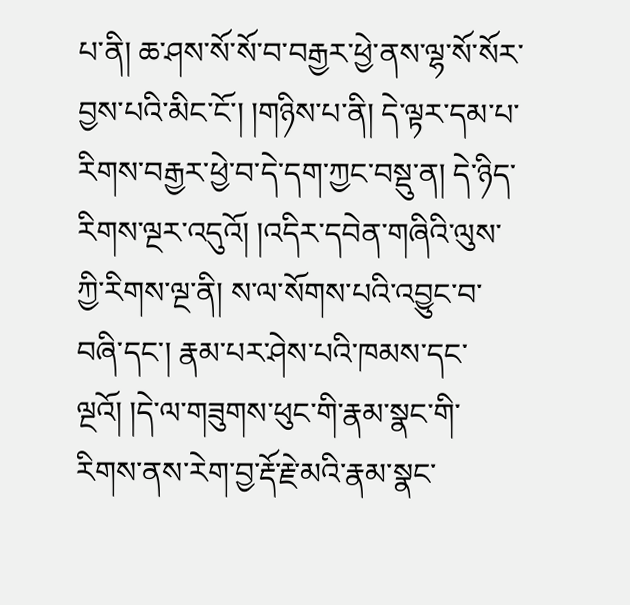པ་ནི། ཆ་ཤས་སོ་སོ་བ་བརྒྱར་ཕྱེ་ནས་ལྷ་སོ་སོར་བྱས་པའི་མིང་ངོ་། །གཉིས་པ་ནི། དེ་ལྟར་དམ་པ་རིགས་བརྒྱར་ཕྱེ་བ་དེ་དག་ཀྱང་བསྡུ་ན། དེ་ཉིད་རིགས་ལྔར་འདུའོ། །འདིར་དབེན་གཞིའི་ལུས་ཀྱི་རིགས་ལྔ་ནི། ས་ལ་སོགས་པའི་འབྱུང་བ་བཞི་དང་། རྣམ་པར་ཤེས་པའི་ཁམས་དང་ལྔའོ། །དེ་ལ་གཟུགས་ཕུང་གི་རྣམ་སྣང་གི་རིགས་ནས་རེག་བྱ་རྡོ་རྗེ་མའི་རྣམ་སྣང་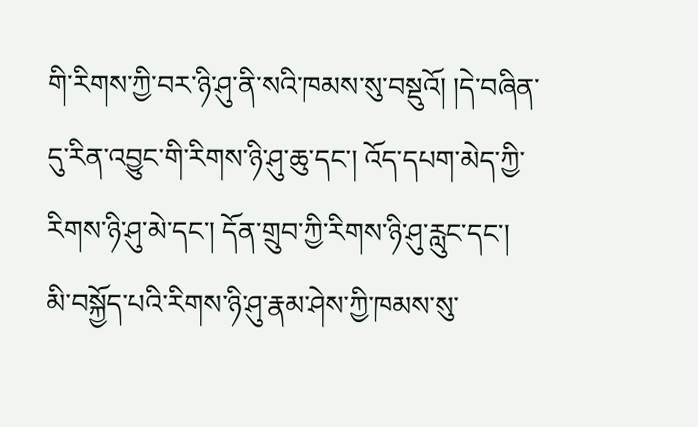གི་རིགས་ཀྱི་བར་ཉི་ཤུ་ནི་སའི་ཁམས་སུ་བསྡུའོ། །དེ་བཞིན་དུ་རིན་འབྱུང་གི་རིགས་ཉི་ཤུ་ཆུ་དང་། འོད་དཔག་མེད་ཀྱི་རིགས་ཉི་ཤུ་མེ་དང་། དོན་གྲུབ་ཀྱི་རིགས་ཉི་ཤུ་རླུང་དང་། མི་བསྐྱོད་པའི་རིགས་ཉི་ཤུ་རྣམ་ཤེས་ཀྱི་ཁམས་སུ་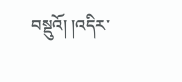བསྡུའོ། །འདིར་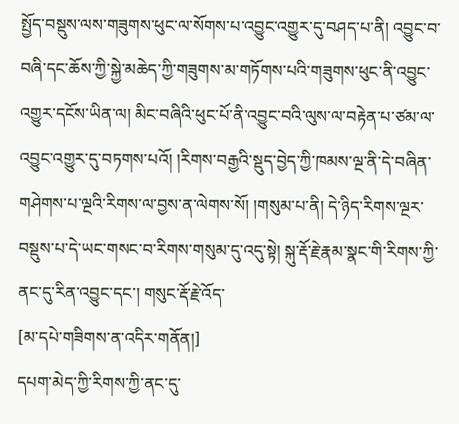སྤྱོད་བསྡུས་ལས་གཟུགས་ཕུང་ལ་སོགས་པ་འབྱུང་འགྱུར་དུ་བཤད་པ་ནི། འབྱུང་བ་བཞི་དང་ཆོས་ཀྱི་སྐྱེ་མཆེད་ཀྱི་གཟུགས་མ་གཏོགས་པའི་གཟུགས་ཕུང་ནི་འབྱུང་འགྱུར་དངོས་ཡིན་ལ། མིང་བཞིའི་ཕུང་པོ་ནི་འབྱུང་བའི་ལུས་ལ་བརྟེན་པ་ཙམ་ལ་འབྱུང་འགྱུར་དུ་བཏགས་པའོ། །རིགས་བརྒྱའི་སྡུད་བྱེད་ཀྱི་ཁམས་ལྔ་ནི་དེ་བཞིན་གཤེགས་པ་ལྔའི་རིགས་ལ་བྱས་ན་ལེགས་སོ། །གསུམ་པ་ནི། དེ་ཉིད་རིགས་ལྔར་བསྡུས་པ་དེ་ཡང་གསང་བ་རིགས་གསུམ་དུ་འདུ་སྟེ། སྐུ་རྡོ་རྗེ་རྣམ་སྣང་གི་རིགས་ཀྱི་ནང་དུ་རིན་འབྱུང་དང་། གསུང་རྡོ་རྗེ་འོད་
[མ་དཔེ་གཟིགས་ན་འདིར་གནོན།]
དཔག་མེད་ཀྱི་རིགས་ཀྱི་ནང་དུ་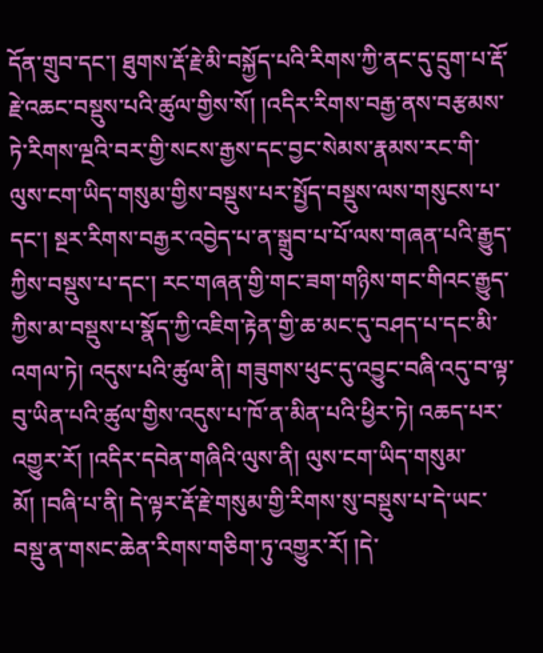དོན་གྲུབ་དང་། ཐུགས་རྡོ་རྗེ་མི་བསྐྱོད་པའི་རིགས་ཀྱི་ནང་དུ་དྲུག་པ་རྡོ་རྗེ་འཆང་བསྡུས་པའི་ཚུལ་གྱིས་སོ། །འདིར་རིགས་བརྒྱ་ནས་བརྩམས་ཏེ་རིགས་ལྔའི་བར་གྱི་སངས་རྒྱས་དང་བྱང་སེམས་རྣམས་རང་གི་ལུས་ངག་ཡིད་གསུམ་གྱིས་བསྡུས་པར་སྤྱོད་བསྡུས་ལས་གསུངས་པ་དང་། སྔར་རིགས་བརྒྱར་འབྱེད་པ་ན་སྒྲུབ་པ་པོ་ལས་གཞན་པའི་རྒྱུད་ཀྱིས་བསྡུས་པ་དང་། རང་གཞན་གྱི་གང་ཟག་གཉིས་གང་གིའང་རྒྱུད་ཀྱིས་མ་བསྡུས་པ་སྣོད་ཀྱི་འཇིག་རྟེན་གྱི་ཆ་མང་དུ་བཤད་པ་དང་མི་འགལ་ཏེ། འདུས་པའི་ཚུལ་ནི། གཟུགས་ཕུང་དུ་འབྱུང་བཞི་འདུ་བ་ལྟ་བུ་ཡིན་པའི་ཚུལ་གྱིས་འདུས་པ་ཁོ་ན་མིན་པའི་ཕྱིར་ཏེ། འཆད་པར་འགྱུར་རོ། །འདིར་དབེན་གཞིའི་ལུས་ནི། ལུས་ངག་ཡིད་གསུམ་མོ། །བཞི་པ་ནི། དེ་ལྟར་རྡོ་རྗེ་གསུམ་གྱི་རིགས་སུ་བསྡུས་པ་དེ་ཡང་བསྡུ་ན་གསང་ཆེན་རིགས་གཅིག་ཏུ་འགྱུར་རོ། །དེ་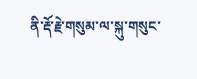ནི་རྡོ་རྗེ་གསུམ་ལ་སྐུ་གསུང་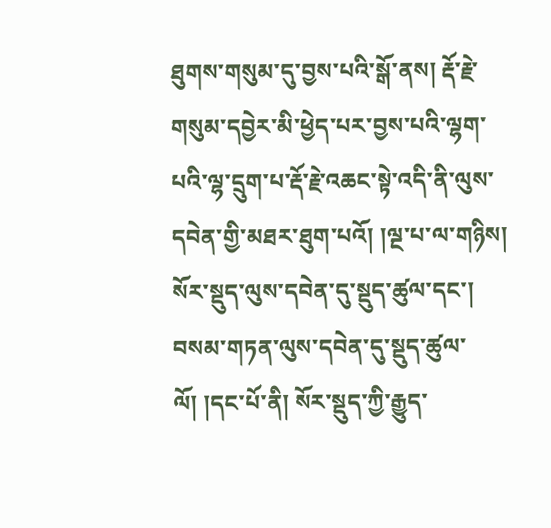ཐུགས་གསུམ་དུ་བྱས་པའི་སྒོ་ནས། རྡོ་རྗེ་གསུམ་དབྱེར་མི་ཕྱེད་པར་བྱས་པའི་ལྷག་པའི་ལྷ་དྲུག་པ་རྡོ་རྗེ་འཆང་སྟེ་འདི་ནི་ལུས་དབེན་གྱི་མཐར་ཐུག་པའོ། །ལྔ་པ་ལ་གཉིས། སོར་སྡུད་ལུས་དབེན་དུ་སྡུད་ཚུལ་དང་། བསམ་གཏན་ལུས་དབེན་དུ་སྡུད་ཚུལ་ལོ། །དང་པོ་ནི། སོར་སྡུད་ཀྱི་རྒྱུད་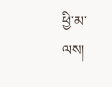ཕྱི་མ་ལས།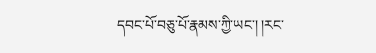དབང་པོ་བཅུ་པོ་རྣམས་ཀྱི་ཡང་། །རང་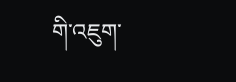གི་འཇུག་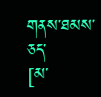གནས་ཐམས་ཅད་
[མ་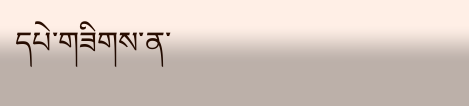དཔེ་གཟིགས་ན་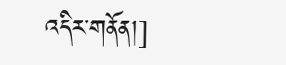འདིར་གནོན།]